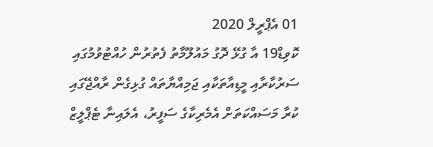01 އެޕްރީލް 2020
ކޮވިޑް19 އާ ގުޅޭ ދޮގު މައުލޫމާތު ފެތުރުން ހުއްޓުވުމުގައި ސަރުކާރާއި މީޑިއާތަކާއި ޖަމިއްޔާތައް ގުޅިގެން ރާއްޖޭގައި ކުރާ މަސައްކަތަށް އެމެރިކާގެ ސަފީރު، އެލައިނާ ޓެޕްލީޒް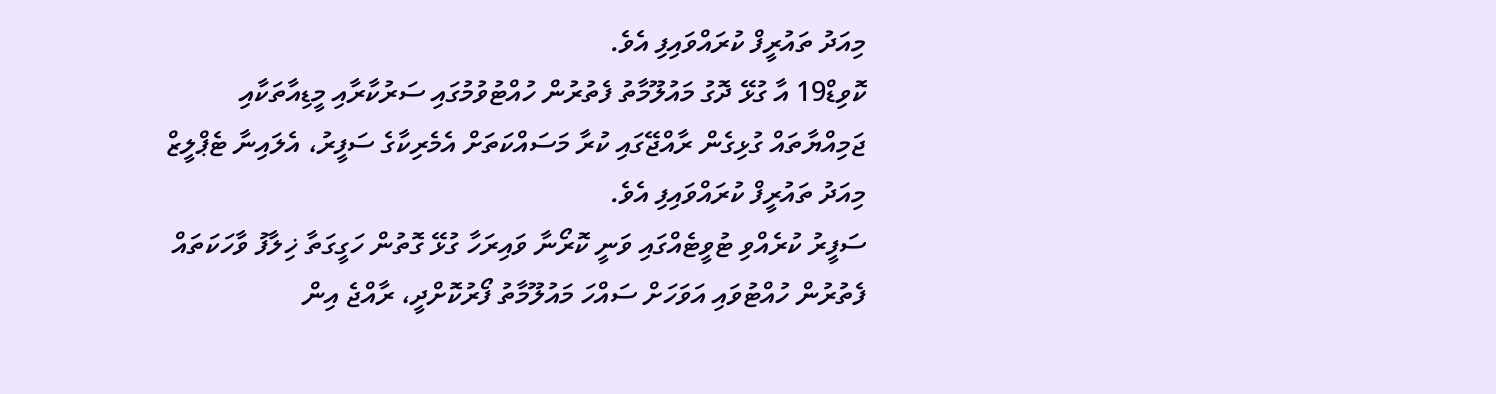މިއަދު ތައުރީފް ކުރައްވައިފި އެވެ.
ކޮވިޑް19 އާ ގުޅޭ ދޮގު މައުލޫމާތު ފެތުރުން ހުއްޓުވުމުގައި ސަރުކާރާއި މީޑިއާތަކާއި ޖަމިއްޔާތައް ގުޅިގެން ރާއްޖޭގައި ކުރާ މަސައްކަތަށް އެމެރިކާގެ ސަފީރު، އެލައިނާ ޓެޕްލީޒް މިއަދު ތައުރީފް ކުރައްވައިފި އެވެ.
ސަފީރު ކުރެއްވި ޓުވީޓެއްގައި ވަނީ ކޮރޯނާ ވައިރަހާ ގުޅޭ ގޮތުން ހަގީގަތާ ޚިލާފު ވާހަކަތައް ފެތުރުން ހުއްޓުވައި އަވަހަށް ސައްހަ މައުލޫމާތު ފޯރުކޮށްދީ، ރާއްޖެ އިން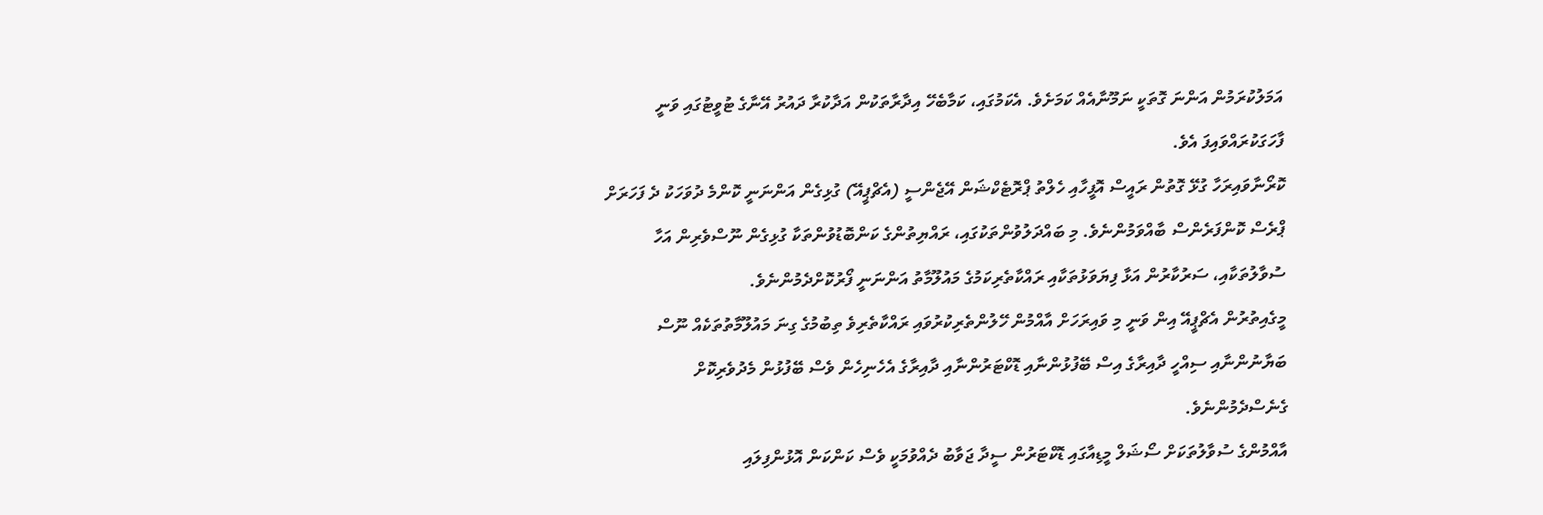އަމަލުކުރަމުން އަންނަ ގޮތަކީ ނަމޫނާއެއް ކަމަށެވެ. އެކަމުގައި، ކަމާބެހޭ އިދާރާތަކުން އަދާކުރާ ދައުރު އޭނާގެ ޓުވީޓުގައި ވަނީ ފާހަގަކުރައްވައިފަ އެވެ.
ކޮރޯނާވައިރަހާ ގުޅޭ ގޮތުން ރައީސް އޮފީހާއި ހެލްތު ޕްރޮޓެކްޝަން އޭޖެންސީ (އެޗްޕީއޭ) ގުޅިގެން އަންނަނީ ކޮންމެ ދުވަހަކު ދެ ފަހަރަށް ޕްރެސް ކޮންފަރެންސް ބާއްވަމުންނެވެ. މި ބައްދަލުވުންތަކުގައި، ރައްޔިތުންގެ ކަންބޮޑުވުންތަކާ ގުޅިގެން ނޫސްވެރިން އަހާ ސުވާލުތަކާއި، ސަރުކާރުން އަޅާ ފިޔަވަޅުތަކާއި ރައްކާތެރިކަމުގެ މައުލޫމާތު އަންނަނީ ފޯރުކޮށްދެމުންނެވެ.
މީގެއިތުރުން އެޗްޕީއޭ އިން ވަނީ މި ވައިރަހަށް އާއްމުން ހޭލުންތެރިކުރުވައި ރައްކާތެރިވެ ތިބުމުގެ ގިނަ މައުލޫމާތުތަކެއް ނޫސް ބަޔާނުންނާއި ސިއްހީ ދާއިރާގެ އިސް ބޭފުޅުންނާއި ޑޮކްޓަރުންނާއި ދާއިރާގެ އެހެނިހެން ވެސް ބޭފުޅުން މެދުވެރިކޮށް ގެނެސްދެމުންނެވެ.
އާއްމުންގެ ސުވާލުތަކަށް ސޯޝަލް މީޑިއާގައި ޑޮކްޓަރުން ސީދާ ޖަވާބު ދެއްވުމަކީ ވެސް ކަންކަން އޮޅުންފިލައި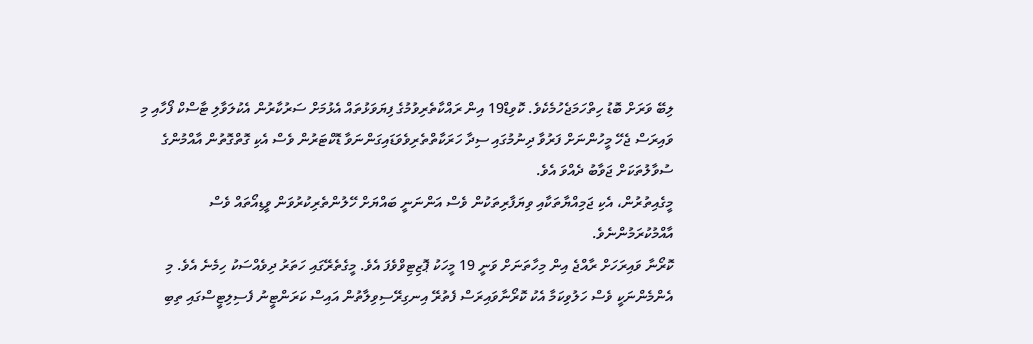ލިބޭ ވަރަށް ބޮޑު ހިތްހަމަޖެހުމެކެވެ. ކޮވިޑް19 އިން ރައްކާތެރިވުމުގެ ފިޔަވަޅުތައް އެޅުމަށް ސަރުކާރުން އެކުލަވާލި ޓާސްކް ފޯހާއި މި ވައިރަސް ޖެހޭ މީހުންނަށް ފަރުވާ ދިނުމުގައި ސިދާ ހަރަކާތްތެރިވެވަޑައިގަންނަވާ ޑޮކްޓަރުން ވެސް އެކި ގޮތްގޮތުން އާއްމުންގެ ސުވާލުތަކަށް ޖަވާބު ދެއްވަ އެވެ.
މީގެއިތުރުން، އެކި ޖަމިއްޔާތަކާއި ވިޔަފާރިތަކުން ވެސް އަންނަނީ ބައްޔަށް ހޭލުންތެރިކުރުވަން ވީޑިއޯތައް ވެސް އާއްމުކުރަމުންނެވެ.
ކޮރޯނާ ވައިރަހަށް ރާއްޖެ އިން މިހާތަނަށް ވަނީ 19 މީހަކު ޕޮޒިޓިވްވެފަ އެވެ. މީގެތެރޭގައި ހަތަރު ދިވެއްސަކު ހިމެނެ އެވެ. މި އެންމެންނަކީ ވެސް ހަލުވިކަމާ އެކު ކޮރޯނާވައިރަސް ފެތުރޭ އިނގިރޭސިވިލާތުން އައިސް ކަރަންޓީނު ފެސިލިޓީސްގައި ތިބި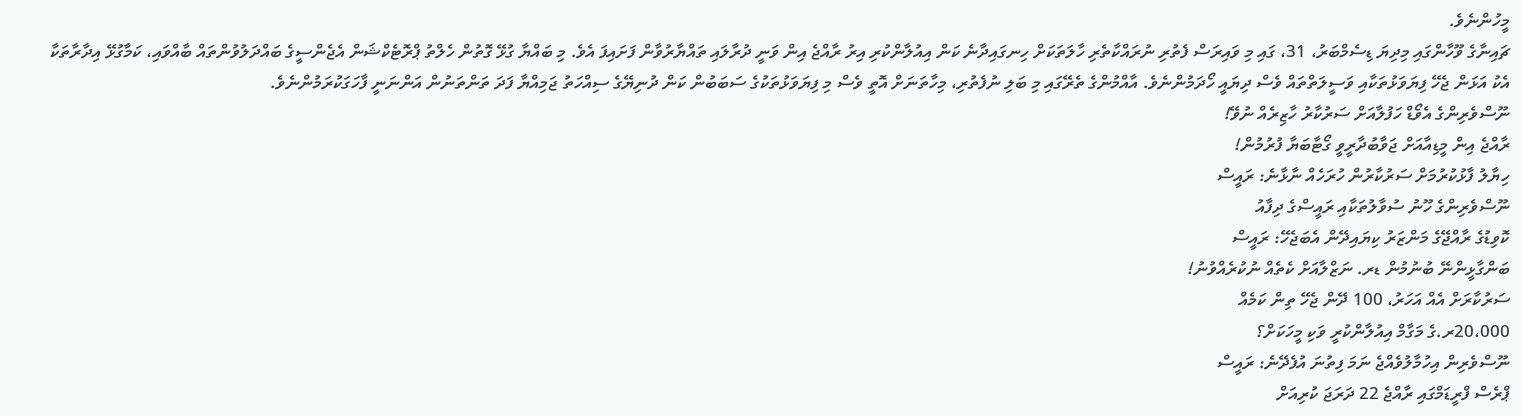މީހުންނެވެ.
ޗައިނާގެ ވޫހާންގައި މިދިޔަ ޑިސެމްބަރު، 31، ގައި މި ވައިރަސް ފެތުރި ނުރައްކާތެރި ހާލަތަކަށް ހިނގައިދާނެ ކަން އިއުލާންކުރި އިރު ރާއްޖެ އިން ވަނީ ދުރާލައި ތައްޔާރުވާން ފަށައިފަ އެވެ. މި ބައްޔާ ގުޅޭ ގޮތުން ހެލްތު ޕްރޮޓެކްޝަން އެޖެންސީގެ ބައްދަލުވުންތައް ބާއްވައި، ކަމާގުޅޭ އިދާރާތަކާ އެކު އަޅަން ޖެހޭ ފިޔަވަޅުތަކާއި ވަސީލަތްތައް ވެސް ދިޔައީ ހޯދަމުންނެވެ. އާއްމުންގެ ތެރޭގައި މި ބަލި ނުފެތުރި، މިހާތަނަށް އޮތީ ވެސް މި ފިޔަވަޅުތަކުގެ ސަބަބުން ކަން ދުނިޔޭގެ ސިއްހަތު ޖަމިއްޔާ ފަދަ ތަންތަނުން އަންނަނީ ފާހަގަކުރަމުންނެވެ.
ނޫސްވެރިންގެ އެވޯޑް ހަފުލާއަށް ސަރުކާރު ހާޒިރެއް ނުވޭ!
ރާއްޖެ އިން މީޑިއާއަށް ޖަވާބުދާރީވީ ގޯޓާބަޔާ ފުރުމުން!
ހިޔާލު ފާޅުކުރުމަށް ސަރުކާރުން ހުރަހެއް ނާޅާނެ: ރައީސް
ނޫސްވެރިންގެ ހޫނު ސުވާލުތަކާއި ރައީސްގެ ދިފާއު
ކޮވިޑުގެ ރާއްޖޭގެ މަންޒަރު ކިޔައިދޭން އެބަޖެހޭ: ރައީސް
ބަންގާޅީންނޭ ބުނުމުން ޑރ. ނަޒްލާއަށް ކެތެއް ނުކުރެއްވުނު!
ސަރުކާރަށް އެއް އަހަރު، 100 ދޭން ޖެހޭ ތިން ކަމެއް
20،000ރ.ގެ މަގާމް އިއުލާންކުރީ ވަކި މީހަކަށް؟
ނޫސްވެރިން އިހުމާލުވެއްޖެ ނަމަ ފިތުނަ އުފެދޭނެ: ރައީސް
ޕްރެސް ފްރީޑަމްގައި ރާއްޖެ 22 ދަރަޖަ ކުރިއަށް